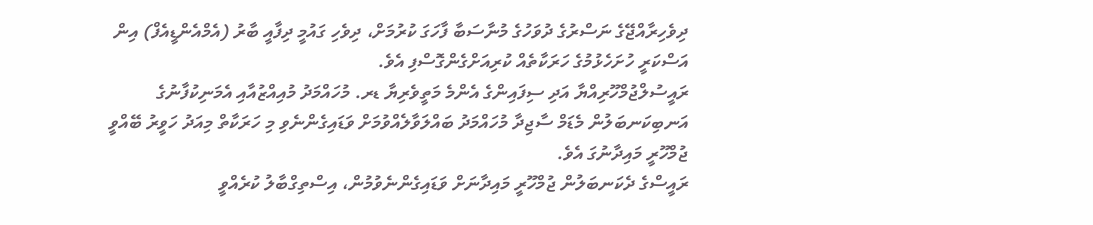ދިވެހިރާއްޖޭގެ ނަސްރުގެ ދުވަހުގެ މުނާސަބާ ފާހަގަ ކުރުމަށް، ދިވެހި ގައުމީ ދިފާއީ ބާރު (އެމްއެންޑީއެފް) އިން އަސްކަރީ ހުށަހެޅުމުގެ ހަރަކާތެއް ކުރިއަށްގެންގޮސްފި އެވެ.
ރައީސުލްޖުމްހޫރިއްޔާ އަދި ސިފައިންގެ އެންމެ މަތީވެރިޔާ ޑރ. މުހައްމަދު މުއިއްޒުއާއި އެމަނިކުފާނުގެ އަނބިކަނބަލުން މެޑަމް ސާޖިދާ މުހައްމަދު ބައްލަވާލެއްވުމަށް ވަޑައިގެންނެވި މި ހަރަކާތް މިއަދު ހަވީރު ބޭއްވީ ޖުމްހޫރީ މައިދާނުގަ އެވެ.
ރައީސްގެ ދެކަނބަލުން ޖުމްހޫރީ މައިދާނަށް ވަޑައިގެންނެވުމުން، އިސްތިގްބާލު ކުރެއްވީ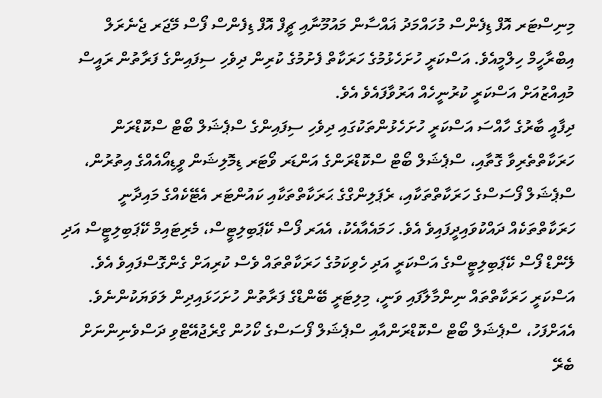މިނިސްޓަރ އޮފް ޑިފެންސް މުހައްމަދު ޣައްސާން މައުމޫނާއި ޗީފް އޮފް ޑިފެންސް ފޯސް މޭޖަރ ޖެނެރަލް އިބްރާހީމް ހިލްމީއެވެ. އަސްކަރީ ހުށަހެޅުމުގެ ހަރަކާތް ފެށުމުގެ ކުރިން ދިވެހި ސިފައިންގެ ފަރާތުން ރައީސް މުއިއްޒުއަށް އަސްކަރީ ކުރުނީހެއް އަރުވާފައެވެ އެވެ.
ދިފާއީ ބާރުގެ ހާއްސަ އަސްކަރީ ހުށަހެޅުންތަކުގައި ދިވެހި ސިފައިންގެ ސްޕެޝަލް ބޯޓް ސްކޮޑްރަން ހަރަކާތްތެރިވާ ގޮތާއި، ސްޕެޝަލް ބޯޓް ސްކޮޑްރަންގެ އަންޑަރ ވޯޓަރ ޑިމޮލިޝަން ވީޑިއޯއެއްގެ އިތުރުން، ސްޕެޝަލް ފޯސަސްގެ ހަރަކާތްތަކާއި، ރެޕަލިންގްގެ ޙަރަކާތްތަކާއި ކައުންޓަރ އެޓޭކެއްގެ މައިދާނީ ހަރަކާތްތަކެއް ދައްކުވައިދީފައިވެ އެވެ. ހަމައެއާއެކު، އެއަރ ފޯސް ކޭޕަބިލިޓީސް، މެރިޓައިމް ކޭޕަބިލިޓީސް އަދި ލޭންޑް ފޯސް ކޭޕަބިލިޓީސްގެ އަސްކަރީ އަދި ހެވިކަމުގެ ހަރަކާތްތައް ވެސް ކުރިއަށް ގެންގޮސްފައިވެ އެވެ.
އަސްކަރީ ހަރަކާތްތައް ނިންމާލާފައި ވަނީ، މިލިޓަރީ ބޭންޑްގެ ފަރާތުން ހުށަހަޅައިދިން ލަވަޔަކުންނެވެ. އެއަށްފަހު، ސްޕެޝަލް ބޯޓް ސްކޮޑްރަންއާއި ސްޕެޝަލް ފޯސަސްގެ ކޯހުން ގްރެޖުއޭޓްވި ދަސްވެނިންނަށް ބެރޭ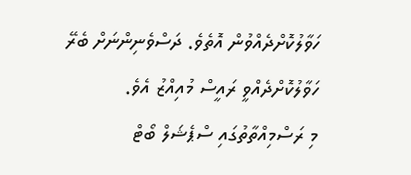ހަވާލުކޮށްދެއްވުން އޮތެވެ. ދަސްވެނިންނަށް ބެރޭ ހަވާލުކޮށްދެއްވީ ރައީސް މުއިއްޒު އެވެ.
މި ރަސްމިއްތާތުގައި ސްޕެޝަލް ބޯޓް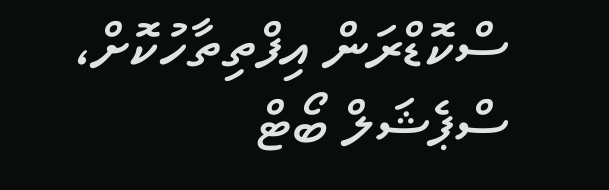ސްކޮޑްރަން އިފްތިތާހުކޮށް، ސްޕެޝަލް ބޯޓް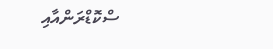ސްކޮޑްރަންއާއި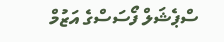ސްޕެޝަލް ފޯސަސްގެ އަޒުމް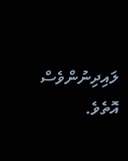ލައިދިނުންވެސް އޮތެވެ.